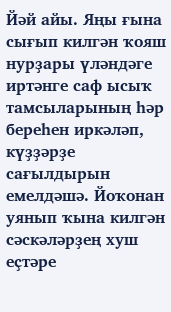Йәй айы. Яңы ғына сығып килгән ҡояш нурҙары үләндәге иртәнге саф ысыҡ тамсыларының һәр береһен иркәләп, күҙҙәрҙе сағылдырын емелдәшә. Йоҡонан уянып ҡына килгән сәскәләрҙең хуш еҫтәре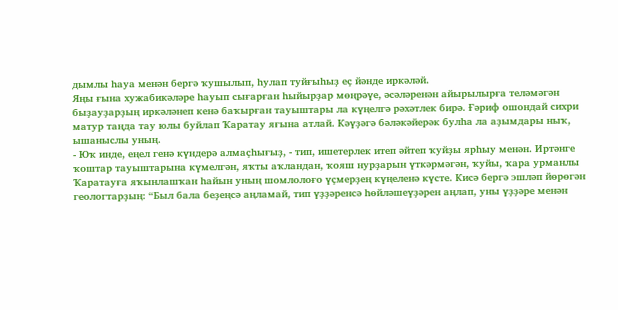дымлы һауа менән бергә ҡушылып, һулап туйғыһыҙ еҫ йәнде иркәләй.
Яңы ғына хужабикәләре һауып сығарған һыйырҙар мөңрәүе, әсәләренән айырылырға теләмәгән быҙауҙарҙың иркәләнеп кенә баҡырған тауыштары ла күңелгә рәхәтлек бирә. Ғәриф ошондай сихри матур таңда тау юлы буйлап Ҡаратау яғына атлай. Кәүҙәгә бәләкәйерәк булһа ла аҙымдары ныҡ, ышаныслы уның.
- Юҡ инде, еңел генә күндерә алмаҫһығыҙ, - тип, ишетерлек итеп әйтеп ҡуйҙы ярһыу менән. Иртәнге ҡоштар тауыштарына күмелгән, яҡты аҡландан, ҡояш нурҙарын үткәрмәгән, ҡуйы, ҡара урманлы Ҡаратауға яҡынлашҡан һайын уның шомлолоғо үҫмерҙең күңеленә күсте. Кисә бергә эшләп йөрөгән геологтарҙың: “Был бала беҙеңсә аңламай, тип үҙҙәренсә һөйләшеүҙәрен аңлап, уны үҙҙәре менән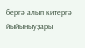бергә алып китергә йыйыныуҙары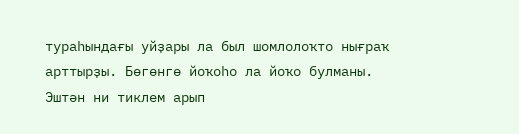тураһындағы уйҙары ла был шомлолоҡто нығраҡ арттырҙы. Бөгөнгө йоҡоһо ла йоҡо булманы. Эштән ни тиклем арып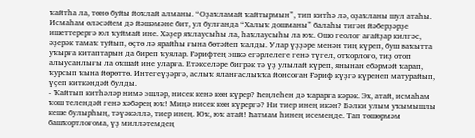ҡайтһа ла, төнө буйы йоҡлай алманы. “Оҙаҡламай ҡайтырмын”, тип китһә лә, оҙаҡланы шул атаһы. Исмаһам өләсәйем дә йәшәмәне бит, ул булғанда “Халыҡ дошманы” балаһы тигән йәберҙәрҙе ишеттерергә юл ҡуймай ине. Хәҙер яҡлаусыһы ла, һаҡлаусыһы ла юҡ. Ошо геолог ағайҙар килгәс, әҙерәк тамаҡ туйып, өҫтө лә ярайһы ғына бөтәйеп ҡалды. Улар үҙҙәре менән тиң күреп, буш ваҡытта уҡырға китаптарын да биреп ҡуялар. Ғәрифтең эшкә егәрлелеге генә түгел, отҡорлоғо, тиҙ отоп алыусанлығы ла оҡшай ине уларға. Етәкселәре бигрәк тә үҙ улылай күреп, янынан ебәрмәй ҡарап, ҡурсып ҡына йөрөттө. Интегеүҙәргә, аслыҡ яланғаслыҡҡа йонсоған Ғәриф күҙгә күренеп матурайып, үҫеп киткәндәй булды.
- Ҡайтып китһәләр нимә эшләр, нисек кенә көн күрер? Һеңлеһен дә ҡарарға кәрәк. Эх, атай, исмаһам ҡош телендәй генә хәбәрең юҡ! Миңә нисек көн күрергә? Ни тиер инең икән? Бәлки улым уҡымышлы кеше булырһың, тәүәкәллә, тиер инең. Юҡ, юҡ атай! Һатмам һинең исемеңде. Тап төшөрмәм башҡортлоғома, үҙ милләтемдең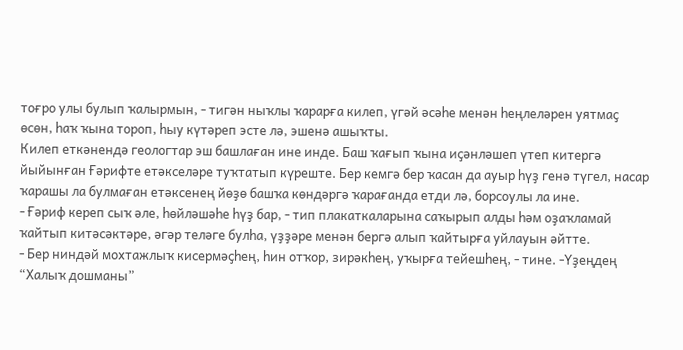тоғро улы булып ҡалырмын, - тигән ныҡлы ҡарарға килеп, үгәй әсәһе менән һеңлеләрен уятмаҫ өсөн, һаҡ ҡына тороп, һыу күтәреп эсте лә, эшенә ашыҡты.
Килеп еткәнендә геологтар эш башлаған ине инде. Баш ҡағып ҡына иҫәнләшеп үтеп китергә йыйынған Ғәрифте етәкселәре туҡтатып күреште. Бер кемгә бер ҡасан да ауыр һүҙ генә түгел, насар ҡарашы ла булмаған етәксенең йөҙө башҡа көндәргә ҡарағанда етди лә, борсоулы ла ине.
- Ғәриф кереп сыҡ әле, һөйләшәһе һүҙ бар, - тип плакаткаларына саҡырып алды һәм оҙаҡламай ҡайтып китәсәктәре, әгәр теләге булһа, үҙҙәре менән бергә алып ҡайтырға уйлауын әйтте.
- Бер ниндәй мохтажлыҡ кисермәҫһең, һин отҡор, зирәкһең, уҡырға тейешһең, - тине. -Үҙеңдең “Халыҡ дошманы”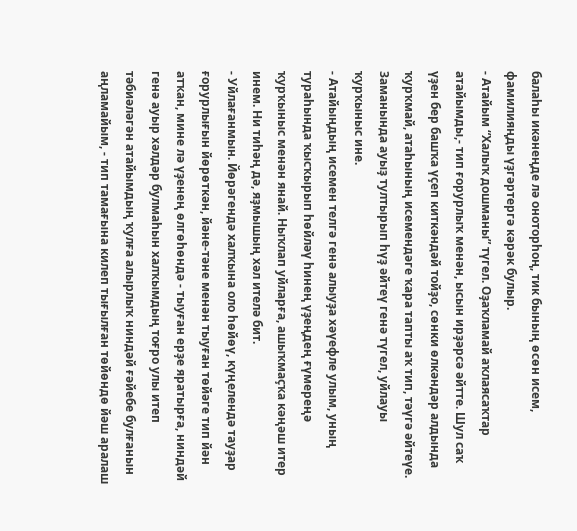балаһы икәнеңде лә оноторһоң, тик бының өсөн исем, фамилияңды үҙгәртергә кәрәк булыр.
- Атайым “Халыҡ дошманы” түгел. Оҙаҡламай аҡлаясаҡтар атайымды,- тип ғорурлыҡ менән, ысын ирҙәрсә әйтте. Шул саҡ үҙен бер башҡа үҫеп киткәндәй тойҙо, сөнки өлкәндәр алдында ҡурҡмай, атаһының исемендәге ҡара тапты аҡ тип, тәүгә әйтеүе. Заманында ауыҙ тултырып һүҙ әйтеү генә түгел, уйлауы ҡурҡыныс ине.
- Атайыңдың исемен телгә генә алыуҙа хәүефле улым, уның тураһында ҡысҡырып һөйләү һинең үҙеңдең ғүмереңә ҡурҡыныс менән янай. Ныҡлап уйларға, ашыҡмаҫҡа кәңәш итер инем. Ни тиһәң дә, яҙмышың хәл ителә бит.
- Уйлағанмын. Йөрәгендә халҡына оло һөйөү, күңелендә тауҙар ғорурлығын йөрөткән, йәне-тәне менән тыуған төйәге тип йән атҡан, мине лә үҙенең өлгөһөндә - тыуған ерҙе яратырға, ниндәй генә ауыр хәлдәр булмаһын халҡымдың тоғро улы итеп тәбиәләгән атайымдың ҡулға алырлыҡ ниндәй ғәйебе булғанын аңламайым, - тип тамағына килеп тығылған төйөндө йәш аралаш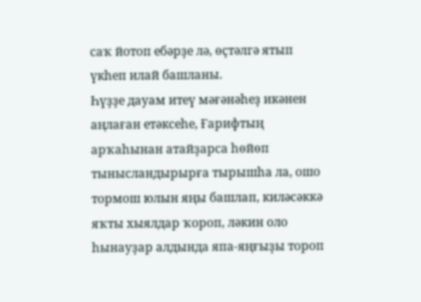саҡ йотоп ебәрҙе лә, өҫтәлгә ятып үкһеп илай башланы.
Һүҙҙе дауам итеү мәғәнәһеҙ икәнен аңлаған етәксеһе, Ғарифтың арҡаһынан атайҙарса һөйөп тынысландырырға тырышһа ла, ошо тормош юлын яңы башлап, киләсәккә яҡты хыялдар ҡороп, ләкин оло һынауҙар алдында япа-яңғыҙы тороп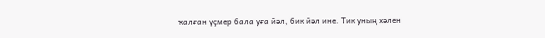ҡалған үҫмер бала уға йәл, бик йәл ине. Тик уның хәлен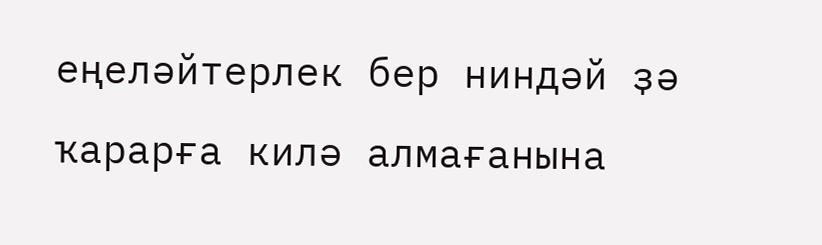еңеләйтерлек бер ниндәй ҙә ҡарарға килә алмағанына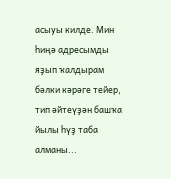асыуы килде. Мин һиңә адресымды яҙып ҡалдырам бәлки кәрәге тейер, тип әйтеүҙән башҡа йылы һүҙ таба алманы...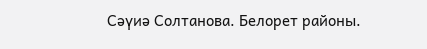Сәүиә Солтанова. Белорет районы.